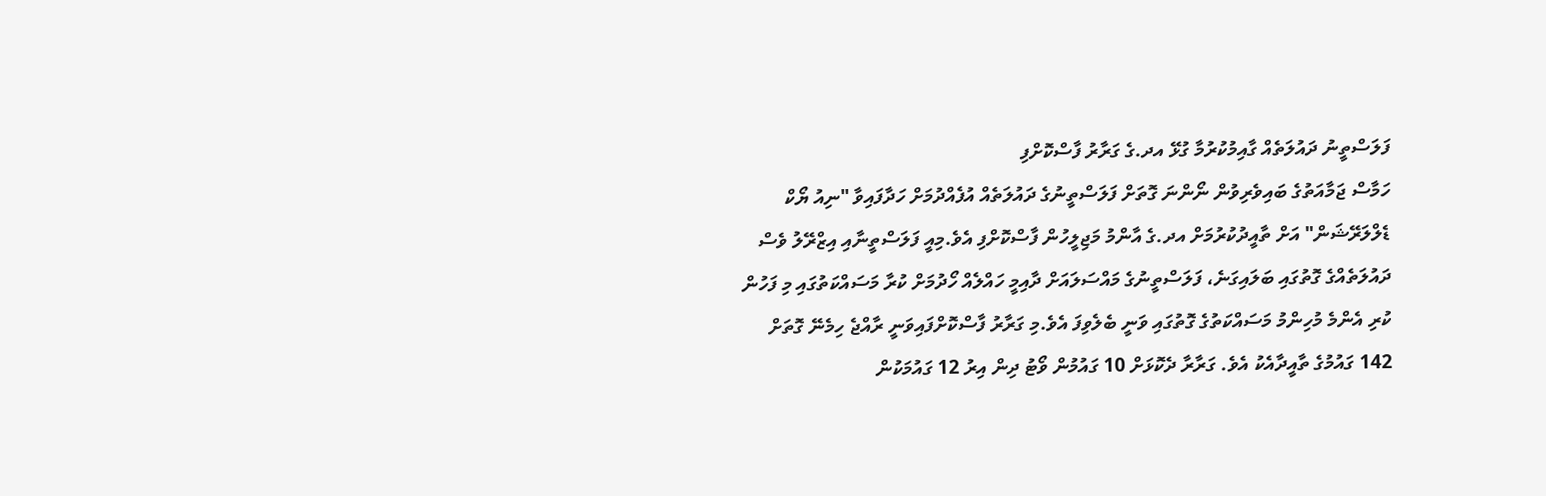ފަލަސްތީނު ދައުލަތެއް ގާއިމުކުރުމާ ގުޅޭ އދ.ގެ ގަރާރު ފާސްކޮށްފި
ހަމާސް ޖަމާއަތުގެ ބައިވެރިވުން ނޯންނަ ގޮތަށް ފަލަސްތީނުގެ ދައުލަތެއް އުފެއްދުމަށް ހަދާފައިވާ "ނިއު ޔޯކް ޑެލްލަރޭޝަން" އަށް ތާއީދުކުރުމަށް އދ.ގެ އާންމު މަޖިލީހުން ފާސްކޮށްފި އެވެ.މިއީ ފަލަސްތީނާއި އިޒްރޭލު ވެސް ދައުލަތެއްގެ ގޮތުގައި ބަލައިގަނެ، ފަލަސްތީނުގެ މައްސަލައަށް ދާއިމީ ހައްލެއް ހޯދުމަށް ކުރާ މަސައްކަތުގައި މި ފަހުން ކުރި އެންމެ މުހިންމު މަސައްކަތުގެ ގޮތުގައި ވަނީ ބެލެވިފަ އެވެ.މި ގަރާރު ފާސްކޮށްފައިވަނީ ރާއްޖެ ހިމެނޭ ގޮތަށް 142 ގައުމުގެ ތާއީދާއެކު އެވެ. ގަރާރާ ދެކޮޅަށް 10 ގައުމުން ވޯޓު ދިން އިރު 12 ގައުމަކުން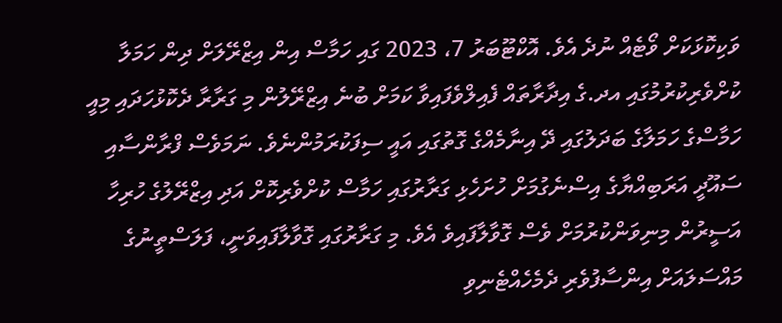ވަކިކޮޅަކަށް ވޯޓެއް ނުދެ އެވެ. އޮކްޓޫބަރު 7، 2023 ގައި ހަމާސް އިން އިޒްރޭލަށް ދިން ހަމަލާ ކުށްވެރިކުރުމުގައި އދ.ގެ އިދާރާތައް ފެއިލްވެފައިވާ ކަމަށް ބުނެ އިޒްރޭލުން މި ގަރާރާ ދެކޮޅުހަދައި މިއީ ހަމާސްގެ ހަމަލާގެ ބަދަލުގައި ދޭ އިނާމެއްގެ ގޮތުގައި އައީ ސިފަކުރަމުންނެވެ. ނަމަވެސް ފްރާންސާއި ސައޫދީ އަރަބިއްޔާގެ އިސްނެގުމަށް ހުށަހެޅި ގަރާރުގައި ހަމާސް ކުށްވެރިކޮށް އަދި އިޒްރޭލުގެ ހުރިހާ އަސީރުން މިނިވަންކުރުމަށް ވެސް ގޮވާލާފައިވެ އެވެ. މި ގަރާރުގައި ގޮވާލާފައިވަނީ، ފަލަސްތީނުގެ މައްސަލައަށް އިންސާފުވެރި ދެމެހެއްޓެނިވި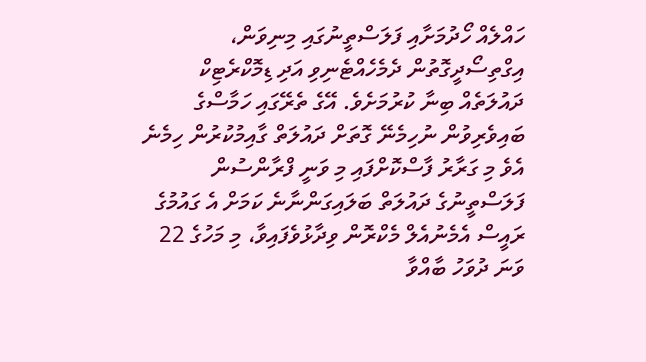ހައްލެއް ހޯދުމަށާއި ފަލަސްތީނުގައި މިނިވަން، އިގްތިސޯދީގޮތުން ދެމެހެއްޓެނިވި އަދި ޑިމޮކްރެޓިކް ދައުލަތެއް ބިނާ ކުރުމަށެވެ. އޭގެ ތެރޭގައި ހަމާސްގެ ބައިވެރިވުން ނުހިމެނޭ ގޮތަށް ދައުލަތް ގާއިމުކުރުން ހިމެނެ އެވެ މި ގަރާރު ފާސްކޮށްފައި މި ވަނީ ފްރާންސުން ފަލަސްތީނުގެ ދައުލަތް ބަލައިގަންނާނެ ކަމަށް އެ ގައުމުގެ ރައީސް އެމެނުއެލް މެކްރޮން ވިދާޅުވެފައިވާ، މި މަހުގެ 22 ވަނަ ދުވަހު ބާއްވާ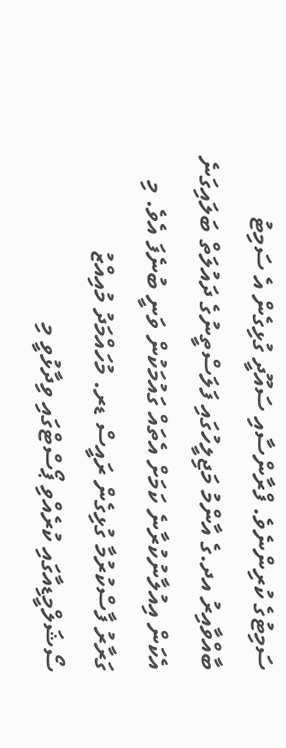ސަމިޓުގެ ކުރިންނެވެ. ފްރާންސާއި ސައޫދީ ގުޅިގެން އެ ސަމިޓު ބާއްވާއިރު އދ.ގެ އާންމު މަޖިލީހުގައި ފަލަސްތީނުގެ ދައުލަތް ބަލައިގަނެ އެކަން އިއުލާނުކުރާނެ ކަމަށް އެތައް ގައުމަކުން ވަނީ ބުނެފަ އެވެ. މި ގަރާރު ފާސްކުރުމާ ގުޅިގެން ރައީސް ޑރ. މުހައްމަދު މުއިއްޒު ސޯޝަލްމީޑިއާގައި ކުރެއްވި ޕޯސްޓްގައި ވިދާޅުވީ މި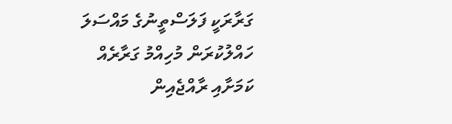ގަރާރަކީ ފަލަސްތީނުގެ މައްސަލަ ހައްލުކުރަން މުހިއްމު ގަރާރެއް ކަމަށާއި ރާއްޖެއިން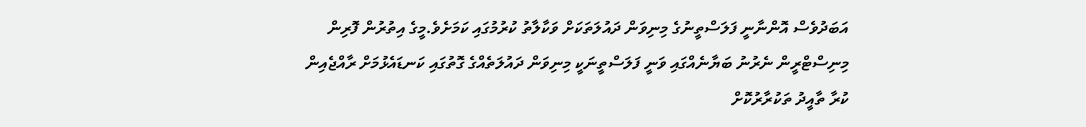އަބަދުވެސް އޮންނާނީ ފަލަސްތީނުގެ މިނިވަން ދައުލަތަކަށް ވަކާލާތު ކުރުމުގައި ކަމަށެވެ.މީގެ އިތުރުން ފޮރިން މިނިސްޓްރީން ނެރުނު ބަޔާނެއްގައި ވަނީ ފަލަސްތީނަކީ މިނިވަން ދައުލަތެއްގެ ގޮތުގައި ކަނޑައެޅުމަށް ރާއްޖެއިން ކުރާ ތާއީދު ތަކުރާރުކޮށް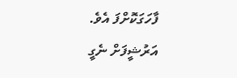ފާހަގަކޮށްފަ އެވެ.
އަރުޝީފަށް ނެގީ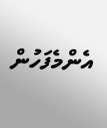އެންމެފަހުން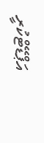އަޕްޑޭޓްކުރީ